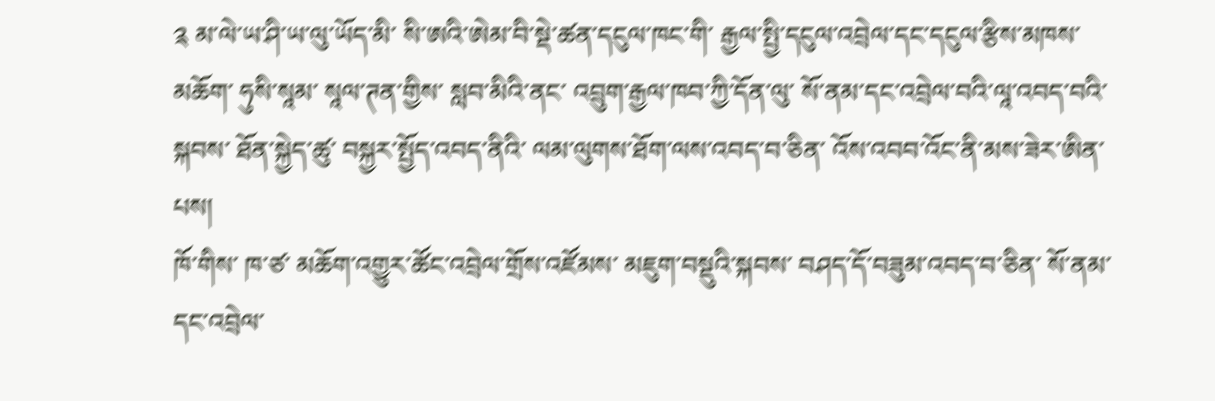༉ མ་ལེ་ཡ་ཤི་ཡ་ལུ་ཡོད་མི་ སི་ཨའི་ཨེམ་བི་སྡེ་ཚན་དངུལ་ཁང་གི་ རྒྱལ་སྤྱི་དངུལ་འབྲེལ་དང་དངུལ་རྩིས་མཁས་མཆོག་ ཧུསི་སཱམ་ སཱལ་ཊན་གྱིས་ སླབ་མིའི་ནང་ འབྲུག་རྒྱལ་ཁབ་ཀྱི་དོན་ལུ་ སོ་ནམ་དང་འབྲེལ་བའི་ལཱ་འབད་བའི་སྐབས་ ཐོན་སྐྱེད་ཚུ་ བསྐྱར་སྤྱོད་འབད་ནིའི་ ལམ་ལུགས་ཐོག་ལས་འབད་བ་ཅིན་ འོས་འབབ་འོང་ནི་མས་ཟེར་ཨིན་པས།
ཁོ་གིས་ ཁ་ཙ་ མཆོག་འགྱུར་ཚོང་འབྲེལ་གྲོས་འཛོམས་ མཇུག་བསྡུའི་སྐབས་ བཤད་དོ་བཟུམ་འབད་བ་ཅིན་ སོ་ནམ་དང་འབྲེལ་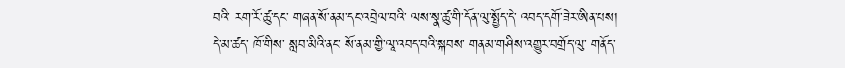བའི་ རག་རོ་ཚུ་དང་ གཞན་སོ་ནམ་དང་འབྲེལ་བའི་ ལས་སྣ་ཚུ་གི་དོན་ལུ་སྤྱོད་དེ་ འབད་དགོ་ཟེར་ཨིན་པས།
དེ་མ་ཚད་ ཁོ་གིས་ སླབ་མིའི་ནང་ སོ་ནམ་གྱི་ལཱ་འབད་བའི་སྐབས་ གནམ་གཤིས་འགྱུར་བགྲོད་ལུ་ གནོད་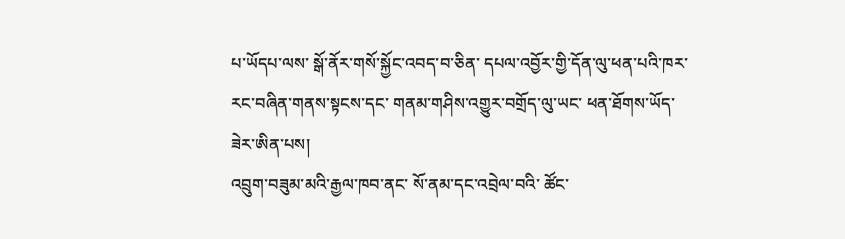པ་ཡོདཔ་ལས་ སྒོ་ནོར་གསོ་སྐྱོང་འབད་བ་ཅིན་ དཔལ་འབྱོར་གྱི་དོན་ལུ་ཕན་པའི་ཁར་ རང་བཞིན་གནས་སྟངས་དང་ གནམ་གཤིས་འགྱུར་བགྲོད་ལུ་ཡང་ ཕན་ཐོགས་ཡོད་ཟེར་ཨིན་པས།
འབྲུག་བཟུམ་མའི་རྒྱལ་ཁབ་ནང་ སོ་ནམ་དང་འབྲེལ་བའི་ ཚོང་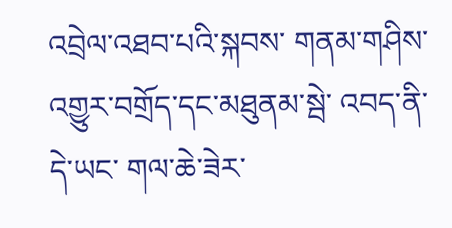འབྲེལ་འཐབ་པའི་སྐབས་ གནམ་གཤིས་འགྱུར་བགྲོད་དང་མཐུནམ་སྦེ་ འབད་ནི་དེ་ཡང་ གལ་ཆེ་ཟེར་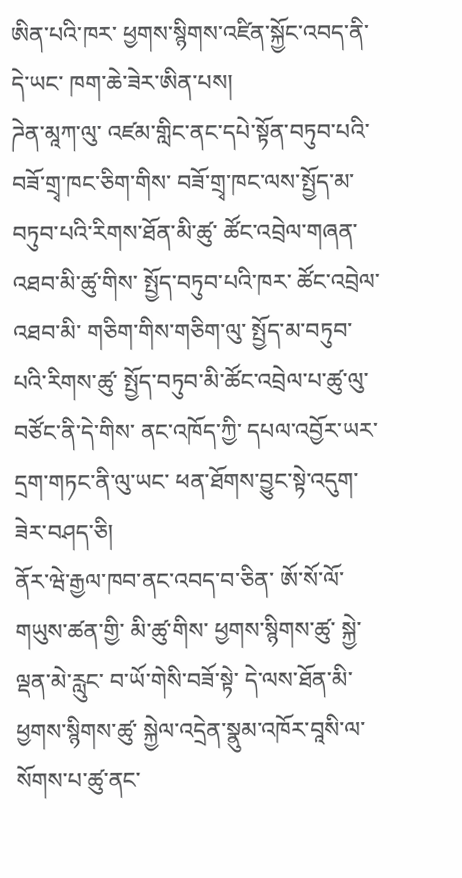ཨིན་པའི་ཁར་ ཕྱགས་སྙིགས་འཛིན་སྐྱོང་འབད་ནི་དེ་ཡང་ ཁག་ཆེ་ཟེར་ཨིན་པས།
ཌེན་མཱཀ་ལུ་ འཛམ་གླིང་ནང་དཔེ་སྟོན་བཏུབ་པའི་ བཟོ་གྲྭ་ཁང་ཅིག་གིས་ བཟོ་གྲྭ་ཁང་ལས་སྤྱོད་མ་བཏུབ་པའི་རིགས་ཐོན་མི་ཚུ་ ཚོང་འབྲེལ་གཞན་འཐབ་མི་ཚུ་གིས་ སྤྱོད་བཏུབ་པའི་ཁར་ ཚོང་འབྲེལ་འཐབ་མི་ གཅིག་གིས་གཅིག་ལུ་ སྤྱོད་མ་བཏུབ་པའི་རིགས་ཚུ་ སྤྱོད་བཏུབ་མི་ཚོང་འབྲེལ་པ་ཚུ་ལུ་ བཙོང་ནི་དེ་གིས་ ནང་འཁོད་ཀྱི་ དཔལ་འབྱོར་ཡར་དྲག་གཏང་ནི་ལུ་ཡང་ ཕན་ཐོགས་བྱུང་སྟེ་འདུག་ཟེར་བཤད་ཅི།
ནོར་ཝེ་རྒྱལ་ཁབ་ནང་འབད་བ་ཅིན་ ཨོ་སོ་ལོ་གཡུས་ཚན་གྱི་ མི་ཚུ་གིས་ ཕྱགས་སྙིགས་ཚུ་ སྐྱེ་ལྡན་མེ་རླུང་ བ་ཡོ་གེསི་བཟོ་སྟེ་ དེ་ལས་ཐོན་མི་ཕྱགས་སྙིགས་ཚུ་ སྐྱེལ་འདྲེན་སྣུམ་འཁོར་བཱསི་ལ་སོགས་པ་ཚུ་ནང་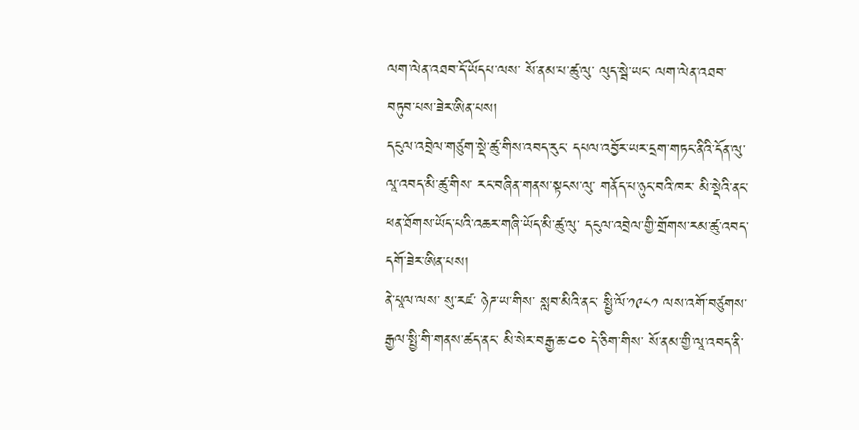ལག་ལེན་འཐབ་དོ་ཡོདཔ་ལས་ སོ་ནམ་པ་ཚུ་ལུ་ ལུད་སྦེ་ཡང་ ལག་ལེན་འཐབ་བཏུབ་པས་ཟེར་ཨིན་པས།
དངུལ་འབྲེལ་གཙུག་སྡེ་ཚུ་གིས་འབད་རུང་ དཔལ་འབྱོར་ཡར་དྲག་གཏང་ནིའི་དོན་ལུ་ ལཱ་འབད་མི་ཚུ་གིས་ རང་བཞིན་གནས་སྟངས་ལུ་ གནོད་པ་ཉུང་བའི་ཁར་ མི་སྡེའི་ནང་ ཕན་ཐོགས་ཡོད་པའི་འཆར་གཞི་ཡོད་མི་ཚུ་ལུ་ དངུལ་འབྲེལ་གྱི་གྲོགས་རམ་ཚུ་འབད་དགོ་ཟེར་ཨིན་པས།
ནེ་པཱལ་ལས་ སུ་རཛ་ ཉེཌ་ཡ་གིས་ སླབ་མིའི་ནང་ སྤྱི་ལོ་༡༩༨༡ ལས་འགོ་བཙུགས་ རྒྱལ་སྤྱི་གི་གནས་ཚད་ནང་ མི་སེར་བརྒྱ་ཆ་༤༠ དེ་ཅིག་གིས་ སོ་ནམ་གྱི་ལཱ་འབད་ནི་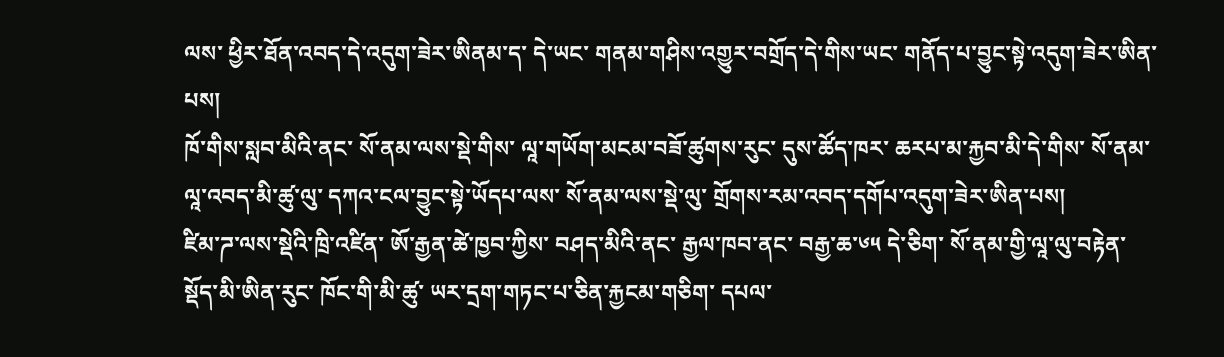ལས་ ཕྱིར་ཐོན་འབད་དེ་འདུག་ཟེར་ཨིནམ་ད་ དེ་ཡང་ གནམ་གཤིས་འགྱུར་བགྲོད་དེ་གིས་ཡང་ གནོད་པ་བྱུང་སྟེ་འདུག་ཟེར་ཨིན་པས།
ཁོ་གིས་སླབ་མིའི་ནང་ སོ་ནམ་ལས་སྡེ་གིས་ ལཱ་གཡོག་མངམ་བཟོ་ཚུགས་རུང་ དུས་ཚོད་ཁར་ ཆརཔ་མ་རྐྱབ་མི་དེ་གིས་ སོ་ནམ་ལཱ་འབད་མི་ཚུ་ལུ་ དཀའ་ངལ་བྱུང་སྟེ་ཡོདཔ་ལས་ སོ་ནམ་ལས་སྡེ་ལུ་ གྲོགས་རམ་འབད་དགོཔ་འདུག་ཟེར་ཨིན་པས།
ཛིམ་ཌ་ལས་སྡེའི་ཁྲི་འཛིན་ ཨོ་རྒྱན་ཚེ་ཁྱབ་ཀྱིས་ བཤད་མིའི་ནང་ རྒྱལ་ཁབ་ནང་ བརྒྱ་ཆ་༦༥ དེ་ཅིག་ སོ་ནམ་གྱི་ལཱ་ལུ་བརྟེན་ སྡོད་མི་ཨིན་རུང་ ཁོང་གི་མི་ཚུ་ ཡར་དྲག་གཏང་པ་ཅིན་རྐྱངམ་གཅིག་ དཔལ་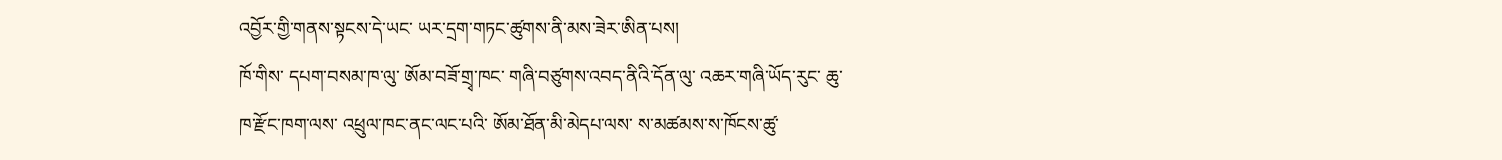འབྱོར་གྱི་གནས་སྟངས་དེ་ཡང་ ཡར་དྲག་གཏང་ཚུགས་ནི་མས་ཟེར་ཨིན་པས།
ཁོ་གིས་ དཔག་བསམ་ཁ་ལུ་ ཨོམ་བཟོ་གྲྭ་ཁང་ གཞི་བཙུགས་འབད་ནིའི་དོན་ལུ་ འཆར་གཞི་ཡོད་རུང་ ཆུ་ཁ་རྫོང་ཁག་ལས་ འཕྲུལ་ཁང་ནང་ལང་པའི་ ཨོམ་ཐོན་མི་མེདཔ་ལས་ ས་མཚམས་ས་ཁོངས་ཚུ་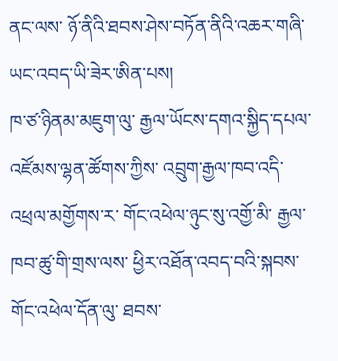ནང་ལས་ ཉོ་ནིའི་ཐབས་ཤེས་བཏོན་ནིའི་འཆར་གཞི་ཡང་འབད་ཡི་ཟེར་ཨིན་པས།
ཁ་ཙ་ཉིནམ་མཇུག་ལུ་ རྒྱལ་ཡོངས་དགའ་སྐྱིད་དཔལ་འཛོམས་ལྷན་ཚོགས་ཀྱིས་ འབྲུག་རྒྱལ་ཁབ་འདི་ འཕྲལ་མགྱོགས་ར་ གོང་འཕེལ་ཉུང་སུ་འགྱོ་མི་ རྒྱལ་ཁབ་ཚུ་གི་གྲས་ལས་ ཕྱིར་འཐོན་འབད་བའི་སྐབས་ གོང་འཕེལ་དོན་ལུ་ ཐབས་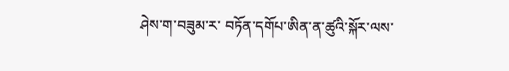ཤེས་ག་བཟུམ་ར་ བཏོན་དགོཔ་ཨིན་ན་ཚུའི་སྐོར་ལས་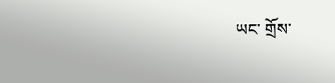ཡང་ གྲོས་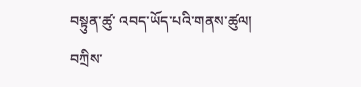བསྟུན་ཚུ་ འབད་ཡོད་པའི་གནས་ཚུལ།
བཀྲིས་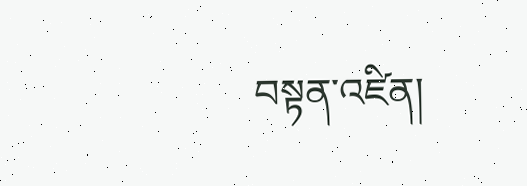བསྟན་འཛིན།